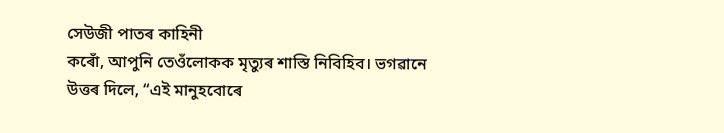সেউজী পাতৰ কাহিনী
কৰোঁ, আপুনি তেওঁলোকক মৃত্যুৰ শাস্তি নিবিহিব। ভগৱানে উত্তৰ দিলে, “এই মানুহবোৰে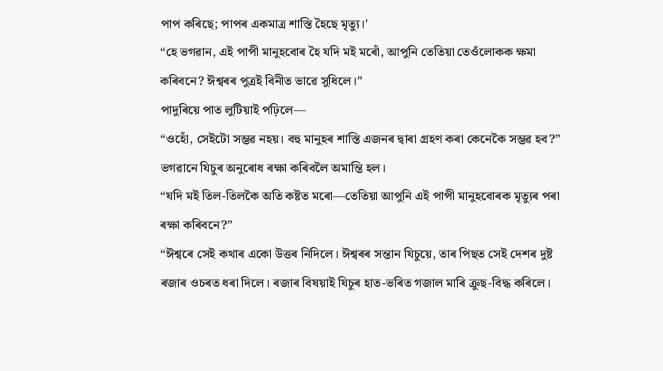পাপ কৰিছে; পাপৰ একমাত্ৰ শাস্তি হৈছে মৃত্যু।'
“হে ভগৱান, এই পাপী মানুহবোৰ হৈ যদি মই মৰোঁ, আপুনি তেতিয়া তেওঁলোকক ক্ষমা কৰিবনে? ঈশ্বৰৰ পুত্ৰই বিনীত ভাৱে সুধিলে।”
পাদুৰিয়ে পাত লুটিয়াই পঢ়িলে—
“ওহোঁ, সেইটো সম্ভৱ নহয়। বহু মানুহৰ শাস্তি এজনৰ দ্বাৰা গ্ৰহণ কৰা কেনেকৈ সম্ভৱ হব?” ভগৱানে যিচুৰ অনুৰোধ ৰক্ষা কৰিবলৈ অমান্তি হল।
“যদি মই তিল-তিলকৈ অতি কষ্টত মৰো—তেতিয়া আপুনি এই পাপী মানুহবোৰক মৃত্যুৰ পৰা ৰক্ষা কৰিবনে?”
“ঈশ্বৰে সেই কথাৰ একো উত্তৰ নিদিলে। ঈশ্বৰৰ সন্তান যিচুয়ে, তাৰ পিছত সেই দেশৰ দুষ্ট ৰজাৰ ওচৰত ধৰা দিলে। ৰজাৰ বিষয়াই যিচুৰ হাত-ভৰিত গজাল মাৰি ক্ৰুছ-বিদ্ধ কৰিলে।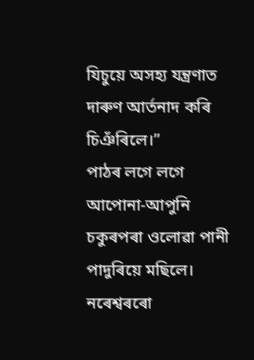যিচুয়ে অসহ্য যন্ত্ৰণাত দাৰুণ আৰ্তনাদ কৰি চিঞঁৰিলে।”
পাঠৰ লগে লগে আপোনা-আপুনি চকুৰপৰা ওলোৱা পানী পাদুৰিয়ে মছিলে। নৰেশ্বৰৰো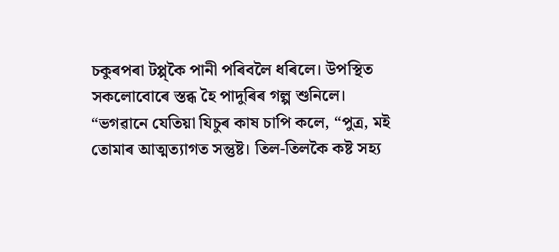চকুৰপৰা টপ্প্কৈ পানী পৰিবলৈ ধৰিলে। উপস্থিত সকলোবোৰে স্তব্ধ হৈ পাদুৰিৰ গল্প শুনিলে।
“ভগৱানে যেতিয়া যিচুৰ কাষ চাপি কলে, “পুত্ৰ, মই
তোমাৰ আত্মত্যাগত সন্তুষ্ট। তিল-তিলকৈ কষ্ট সহ্য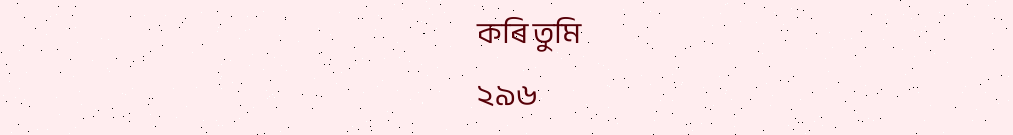কৰি তুমি
২৯৬